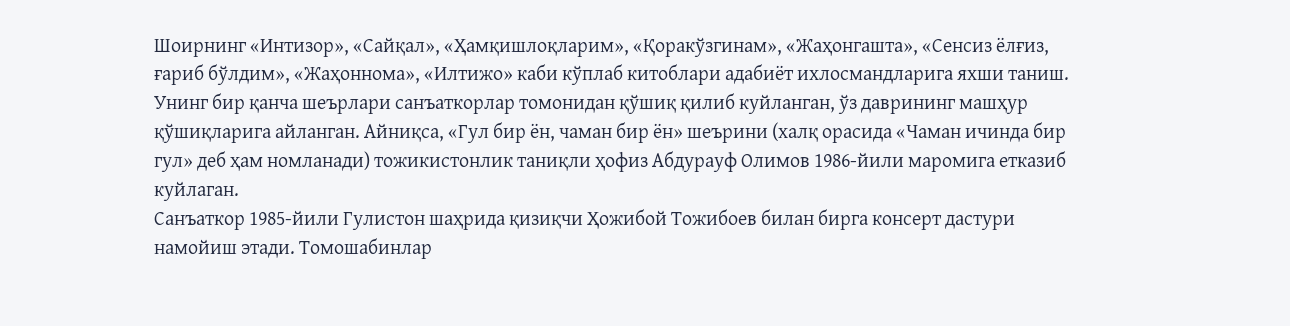Шоирнинг «Интизор», «Сайқал», «Ҳамқишлоқларим», «Қоракўзгинам», «Жаҳонгашта», «Сенсиз ёлғиз, ғариб бўлдим», «Жаҳоннома», «Илтижо» каби кўплаб китоблари адабиёт ихлосмандларига яхши таниш. Унинг бир қанча шеърлари санъаткорлар томонидан қўшиқ қилиб куйланган, ўз даврининг машҳур қўшиқларига айланган. Айниқса, «Гул бир ён, чаман бир ён» шеърини (халқ орасида «Чаман ичинда бир гул» деб ҳам номланади) тожикистонлик таниқли ҳофиз Абдурауф Олимов 1986-йили маромига етказиб куйлаган.
Санъаткор 1985-йили Гулистон шаҳрида қизиқчи Ҳожибой Тожибоев билан бирга консерт дастури намойиш этади. Томошабинлар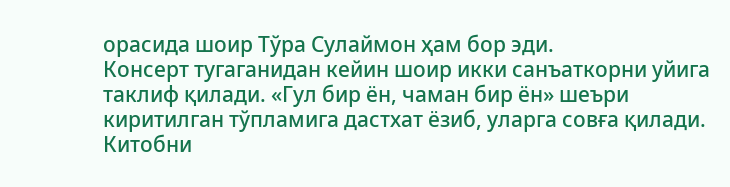орасида шоир Тўра Сулаймон ҳам бор эди.
Консерт тугаганидан кейин шоир икки санъаткорни уйига таклиф қилади. «Гул бир ён, чаман бир ён» шеъри киритилган тўпламига дастхат ёзиб, уларга совға қилади. Китобни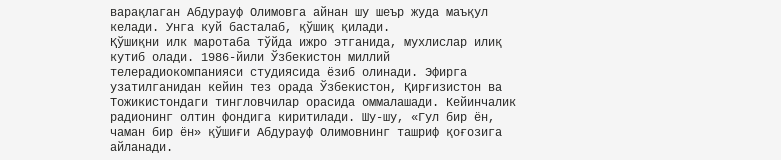варақлаган Абдурауф Олимовга айнан шу шеър жуда маъқул келади. Унга куй басталаб, қўшиқ қилади.
Қўшиқни илк маротаба тўйда ижро этганида, мухлислар илиқ кутиб олади. 1986-йили Ўзбекистон миллий телерадиокомпанияси студиясида ёзиб олинади. Эфирга узатилганидан кейин тез орада Ўзбекистон, Қирғизистон ва Тожикистондаги тингловчилар орасида оммалашади. Кейинчалик радионинг олтин фондига киритилади. Шу-шу, «Гул бир ён, чаман бир ён» қўшиғи Абдурауф Олимовнинг ташриф қоғозига айланади.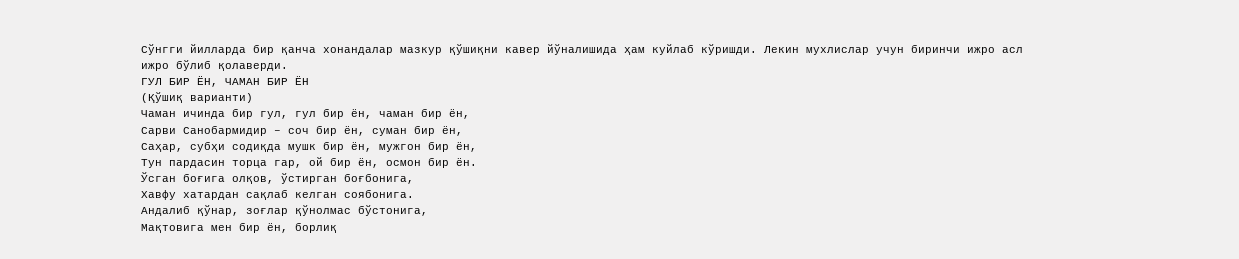Сўнгги йилларда бир қанча хонандалар мазкур қўшиқни кавер йўналишида ҳам куйлаб кўришди. Лекин мухлислар учун биринчи ижро асл ижро бўлиб қолаверди.
ГУЛ БИР ЁН, ЧАМАН БИР ЁН
(Қўшиқ варианти)
Чаман ичинда бир гул, гул бир ён, чаман бир ён,
Сарви Санобармидир – соч бир ён, суман бир ён,
Саҳар, субҳи содиқда мушк бир ён, мужгон бир ён,
Тун пардасин торца гар, ой бир ён, осмон бир ён.
Ўсган боғига олқов, ўстирган боғбонига,
Хавфу хатардан сақлаб келган соябонига.
Андалиб қўнар, зоғлар қўнолмас бўстонига,
Мақтовига мен бир ён, борлиқ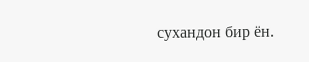сухандон бир ён.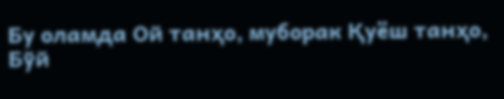Бу оламда Ой танҳо, муборак Қуёш танҳо,
Бўй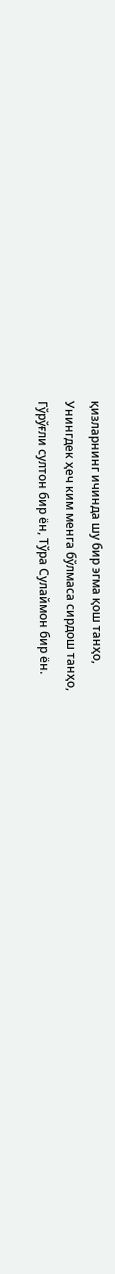қизларнинг ичинда шу бир эгма қош танҳо,
Унингдек ҳеч ким менга бўлмаса сирдош танҳо,
Гўрўғли султон бир ён, Тўра Сулаймон бир ён.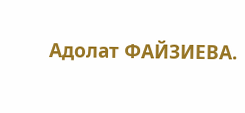Адолат ФАЙЗИЕВА.